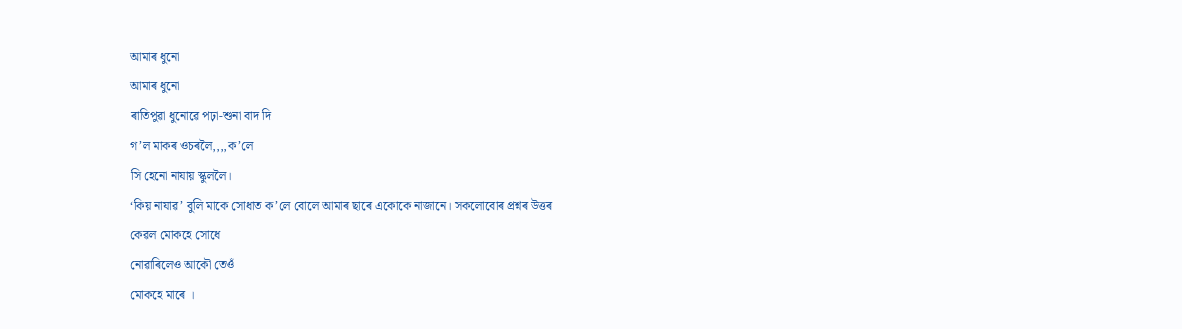আমাৰ ধুনো
আমাৰ ধুনো
ৰাতিপুৱা ধুনোৱে পঢ়া-শুনা বাদ দি
গ’ল মাকৰ ওচৰলৈ,,,,ক’লে
সি হেনো নাযায় স্কুললৈ।
‘কিয় নাযাৱ’ বুলি মাকে সোধাত ক’লে বোলে আমাৰ ছাৰে একোকে নাজানে। সকলোবোৰ প্ৰশ্নৰ উত্তৰ
কেৱল মোকহে সোধে
নোৱাৰিলেও আকৌ তেওঁ
মোকহে মাৰে ।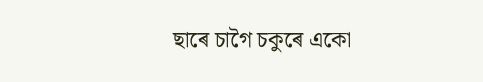ছাৰে চাগৈ চকুৰে একো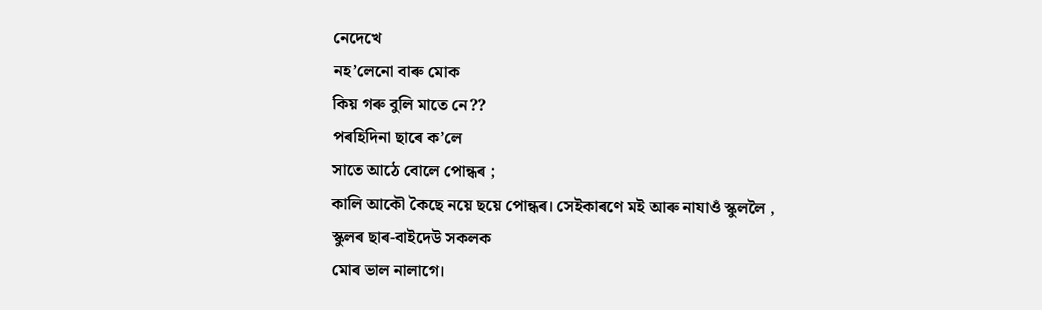নেদেখে
নহ’লেনো বাৰু মোক
কিয় গৰু বুলি মাতে নে??
পৰহিদিনা ছাৰে ক’লে
সাতে আঠে বোলে পোন্ধৰ ;
কালি আকৌ কৈছে নয়ে ছয়ে পোন্ধৰ। সেইকাৰণে মই আৰু নাযাওঁ স্কুললৈ ,
স্কুলৰ ছাৰ-বাইদেউ সকলক
মোৰ ভাল নালাগে।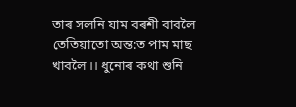তাৰ সলনি যাম বৰশী বাবলৈ তেতিয়াতো অন্ত:ত পাম মাছ খাবলৈ।। ধুনোৰ কথা শুনি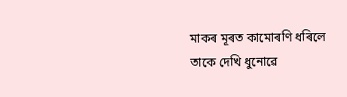মাকৰ মূৰত কামোৰণি ধৰিলে
তাকে দেখি ধুনোৱে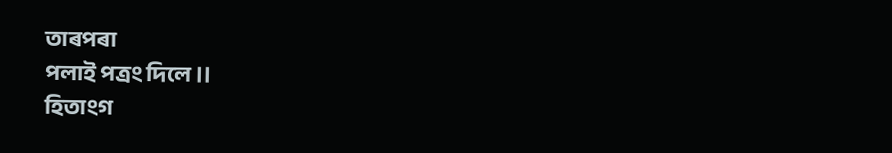তাৰপৰা
পলাই পত্ৰং দিলে ।।
হিতাংগ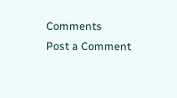Comments
Post a Comment